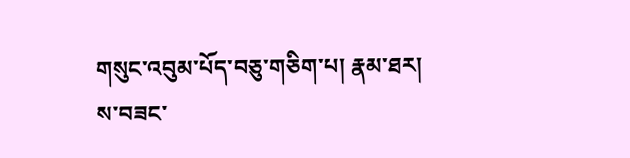གསུང་འབུམ་པོད་བཅུ་གཅིག་པ། རྣམ་ཐར།
ས་བཟང་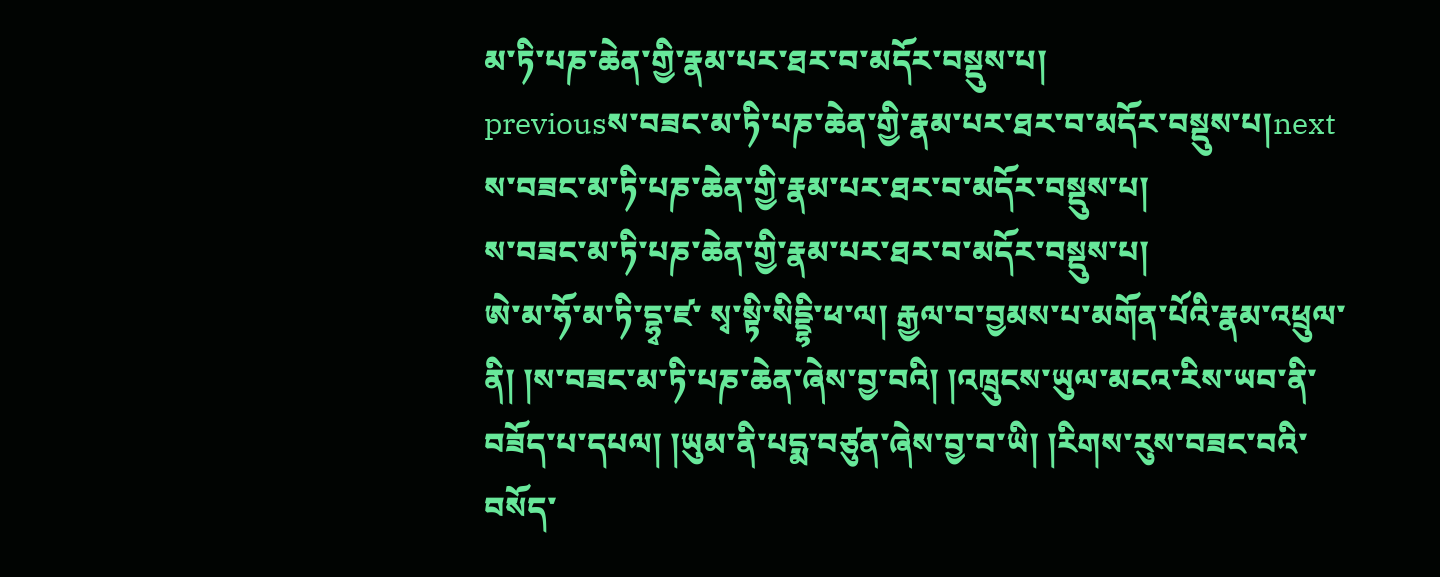མ་ཏི་པཎ་ཆེན་གྱི་རྣམ་པར་ཐར་བ་མདོར་བསྡུས་པ།
previousས་བཟང་མ་ཏི་པཎ་ཆེན་གྱི་རྣམ་པར་ཐར་བ་མདོར་བསྡུས་པ།next
ས་བཟང་མ་ཏི་པཎ་ཆེན་གྱི་རྣམ་པར་ཐར་བ་མདོར་བསྡུས་པ།
ས་བཟང་མ་ཏི་པཎ་ཆེན་གྱི་རྣམ་པར་ཐར་བ་མདོར་བསྡུས་པ།
ཨེ་མ་ཧོ་མ་ཏི་དྷྭ་ཛ་ སྭ་སྟི་སིདྡྷི་ཕ་ལ། རྒྱལ་བ་བྱམས་པ་མགོན་པོའི་རྣམ་འཕྲུལ་ནི། །ས་བཟང་མ་ཏི་པཎ་ཆེན་ཞེས་བྱ་བའི། །འཁྲུངས་ཡུལ་མངའ་རིས་ཡབ་ནི་བཟོད་པ་དཔལ། །ཡུམ་ནི་པདྨ་བཙུན་ཞེས་བྱ་བ་ཡི། །རིགས་རུས་བཟང་བའི་བསོད་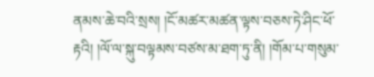ནམས་ཆེ་བའི་སྲས། །ངོ་མཚར་མཚན་ལྟས་བཅས་ཏེ་ཤིང་ཕོ་རྟའི། །ལོ་ལ་སྐུ་བལྟམས་བཙས་མ་ཐག་ཏུ་ནི། །གོམ་པ་གསུམ་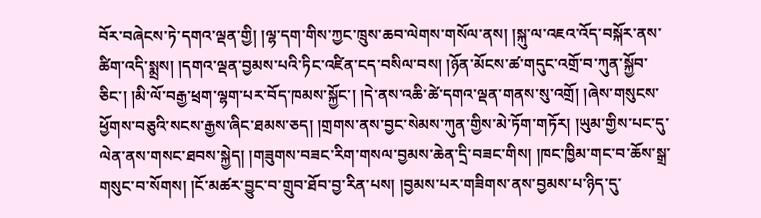བོར་བཞེངས་ཏེ་དགའ་ལྡན་གྱི། །ལྷ་དག་གིས་ཀྱང་ཁྲུས་ཆབ་ལེགས་གསོལ་ནས། །སྐུ་ལ་འཇའ་འོད་བསྐོར་ནས་ཚིག་འདི་སྨྲས། །དགའ་ལྡན་བྱམས་པའི་ཏིང་འཛིན་ངད་བསིལ་བས། །ཉོན་མོངས་ཚ་གདུང་འགྲོ་བ་ཀུན་སྐྱོབ་ཅིང་། །མི་ལོ་བརྒྱ་ཕྲག་ལྷག་པར་བོད་ཁམས་སྐྱོང་། །དེ་ནས་འཆི་ཚེ་དགའ་ལྡན་གནས་སུ་འགྲོ། །ཞེས་གསུངས་ཕྱོགས་བཅུའི་སངས་རྒྱས་ཞིང་ཐམས་ཅད། །གྲགས་ནས་བྱང་སེམས་ཀུན་གྱིས་མེ་ཏོག་གཏོར། །ཡུམ་གྱིས་པང་དུ་ལེན་ནས་གསང་ཐབས་སྐྱེད། །གཟུགས་བཟང་རིག་གསལ་བྱམས་ཆེན་དྲི་བཟང་གིས། །ཁང་ཁྱིམ་གང་བ་ཆོས་སྒྲ་གསུང་བ་སོགས། །ངོ་མཚར་བྱུང་བ་གྲུབ་ཐོབ་བྱ་རིན་པས། །བྱམས་པར་གཟིགས་ནས་བྱམས་པ་ཉིད་དུ་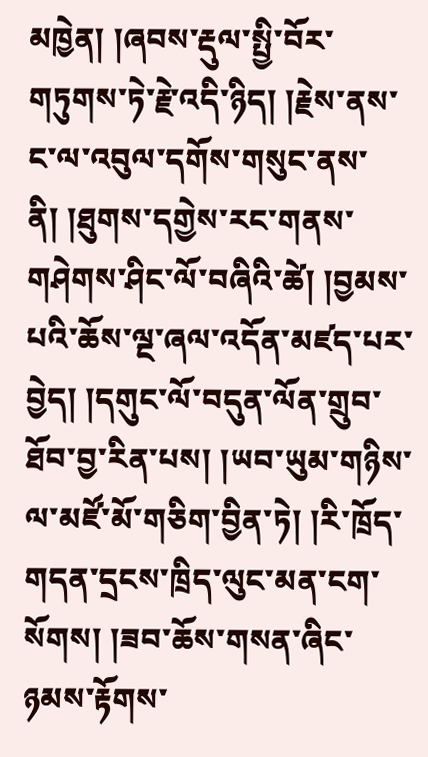མཁྱེན། །ཞབས་རྡུལ་སྤྱི་བོར་གཏུགས་ཏེ་རྗེ་འདི་ཉིད། །རྗེས་ནས་ང་ལ་འབུལ་དགོས་གསུང་ནས་ནི། །ཐུགས་དགྱེས་རང་གནས་གཤེགས་ཤིང་ལོ་བཞིའི་ཚེ། །བྱམས་པའི་ཆོས་ལྔ་ཞལ་འདོན་མཛད་པར་བྱེད། །དགུང་ལོ་བདུན་ལོན་གྲུབ་ཐོབ་བྱ་རིན་པས། །ཡབ་ཡུམ་གཉིས་ལ་མཛོ་མོ་གཅིག་བྱིན་ཏེ། །རི་ཁྲོད་གདན་དྲངས་ཁྲིད་ལུང་མན་ངག་སོགས། །ཟབ་ཆོས་གསན་ཞིང་ཉམས་རྟོགས་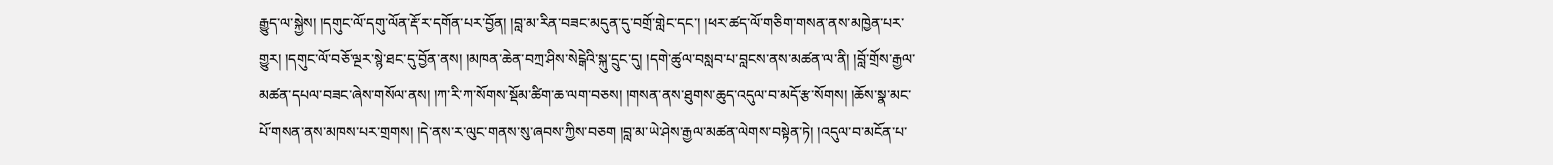རྒྱུད་ལ་སྐྱེས། །དགུང་ལོ་དགུ་ལོན་རྡོ་ར་དགོན་པར་བྱོན། །བླ་མ་རིན་བཟང་མདུན་དུ་བགྲོ་གླེང་དང་། །ཕར་ཚད་ལོ་གཅིག་གསན་ནས་མཁྱེན་པར་གྱུར། །དགུང་ལོ་བཅོ་ལྔར་སྙེ་ཐང་དུ་བྱོན་ནས། །མཁན་ཆེན་བཀྲ་ཤིས་སེངྒེའི་སྐུ་དྲུང་དུ། །དགེ་ཚུལ་བསླབ་པ་བླངས་ནས་མཚན་ལ་ནི། །བློ་གྲོས་རྒྱལ་མཚན་དཔལ་བཟང་ཞེས་གསོལ་ནས། །ཀ་རི་ཀ་སོགས་སྡོམ་ཚིག་ཆ་ལག་བཅས། །གསན་ནས་ཐུགས་ཆུད་འདུལ་བ་མདོ་རྩ་སོགས། །ཆོས་སྣ་མང་པོ་གསན་ནས་མཁས་པར་གྲགས། །དེ་ནས་ར་ལུང་གནས་སུ་ཞབས་ཀྱིས་བཅག །བླ་མ་ཡེ་ཤེས་རྒྱལ་མཚན་ལེགས་བསྟེན་ཏེ། །འདུལ་བ་མངོན་པ་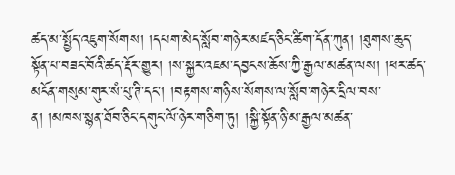ཚད་མ་སྤྱོད་འཇུག་སོགས། །དཔག་མེད་སློབ་གཉེར་མཛད་ཅིང་ཚིག་དོན་ཀུན། །ཐུགས་ཆུད་སྟོན་པ་བཟང་བོའི་ཚད་རྡོར་གྱུར། །ས་སྐྱར་འཇམ་དབྱངས་ཆོས་ཀྱི་རྒྱལ་མཚན་ལས། །ཕར་ཚད་མངོན་གསུམ་གུར་སཾ་པུ་ཊི་དང་། །བརྟགས་གཉིས་སོགས་ལ་སློབ་གཉེར་དྲིལ་བས་ན། །མཁས་སྙན་ཐོབ་ཅིང་དགུང་ལོ་ཉེར་གཅིག་ཏུ། །སྐྱི་སྟོན་ཉི་མ་རྒྱལ་མཚན་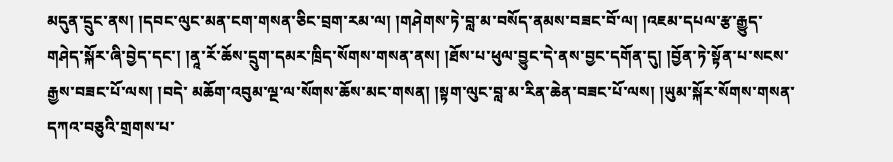མདུན་དྲུང་ནས། །དབང་ལུང་མན་ངག་གསན་ཅིང་བྲག་རམ་ལ། །གཤེགས་ཏེ་བླ་མ་བསོད་ནམས་བཟང་བོ་ལ། །འཇམ་དཔལ་རྩ་རྒྱུད་གཤེད་སྐོར་ཞི་བྱེད་དང་། །ནཱ་རོ་ཆོས་དྲུག་དམར་ཁྲིད་སོགས་གསན་ནས། །ཐོས་པ་ཕུལ་བྱུང་དེ་ནས་བྱང་དགོན་དུ། །བྱོན་ཏེ་སྟོན་པ་སངས་རྒྱས་བཟང་པོ་ལས། །བདེ་ མཆོག་འབུམ་ལྔ་ལ་སོགས་ཆོས་མང་གསན། །སྟག་ལུང་བླ་མ་རིན་ཆེན་བཟང་པོ་ལས། །ཡུམ་སྐོར་སོགས་གསན་དཀའ་བཅུའི་གྲགས་པ་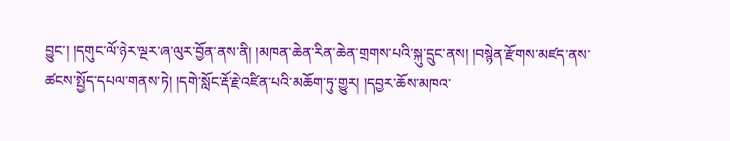བྱུང་། །དགུང་ལོ་ཉེར་ལྔར་ཞ་ལུར་བྱོན་ནས་ནི། །མཁན་ཆེན་རིན་ཆེན་གྲགས་པའི་སྐུ་དྲུང་ནས། །བསྙེན་རྫོགས་མཛད་ནས་ཚངས་སྤྱོད་དཔལ་གནས་ཏེ། །དགེ་སློང་རྡོ་རྗེ་འཛིན་པའི་མཆོག་ཏུ་གྱུར། །དབྱར་ཆོས་མཁའ་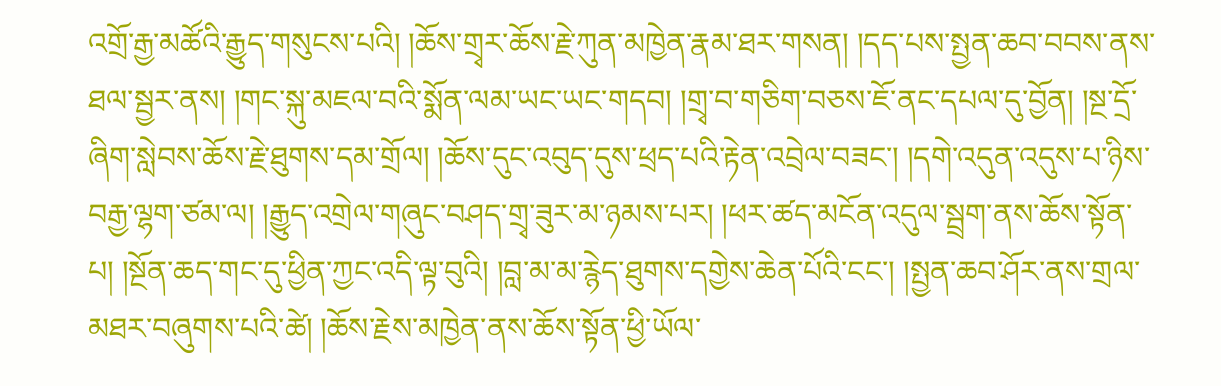འགྲོ་རྒྱ་མཚོའི་རྒྱུད་གསུངས་པའི། །ཆོས་གྲྭར་ཆོས་རྗེ་ཀུན་མཁྱེན་རྣམ་ཐར་གསན། །དད་པས་སྤྱན་ཆབ་བབས་ནས་ཐལ་སྦྱར་ནས། །གང་སྐུ་མཇལ་བའི་སྨོན་ལམ་ཡང་ཡང་གདབ། །གྲྭ་བ་གཅིག་བཅས་ཇོ་ནང་དཔལ་དུ་བྱོན། །སྔ་དྲོ་ཞིག་སླེབས་ཆོས་རྗེ་ཐུགས་དམ་གྲོལ། །ཆོས་དུང་འབུད་དུས་ཕྲད་པའི་རྟེན་འབྲེལ་བཟང་། །དགེ་འདུན་འདུས་པ་ཉིས་བརྒྱ་ལྷག་ཙམ་ལ། །རྒྱུད་འགྲེལ་གཞུང་བཤད་གྲྭ་ཟུར་མ་ཉམས་པར། །ཕར་ཚད་མངོན་འདུལ་སྦྲག་ནས་ཆོས་སྟོན་པ། །སྔོན་ཆད་གང་དུ་ཕྱིན་ཀྱང་འདི་ལྟ་བུའི། །བླ་མ་མ་རྙེད་ཐུགས་དགྱེས་ཆེན་པོའི་ངང་། །སྤྱན་ཆབ་ཤོར་ནས་གྲལ་མཐར་བཞུགས་པའི་ཚེ། །ཆོས་རྗེས་མཁྱེན་ནས་ཆོས་སྟོན་ཕྱི་ཡོལ་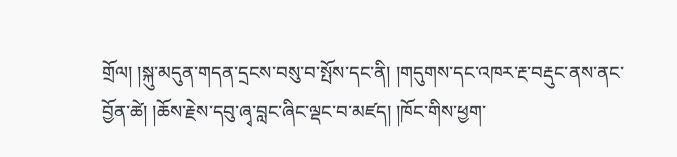གྲོལ། །སྐུ་མདུན་གདན་དྲངས་བསུ་བ་སྤོས་དང་ནི། །གདུགས་དང་འཁར་རྔ་བརྡུང་ནས་ནང་བྱོན་ཚེ། །ཆོས་རྗེས་དབུ་ཞྭ་བླང་ཞིང་ལྡང་བ་མཛད། །ཁོང་གིས་ཕྱག་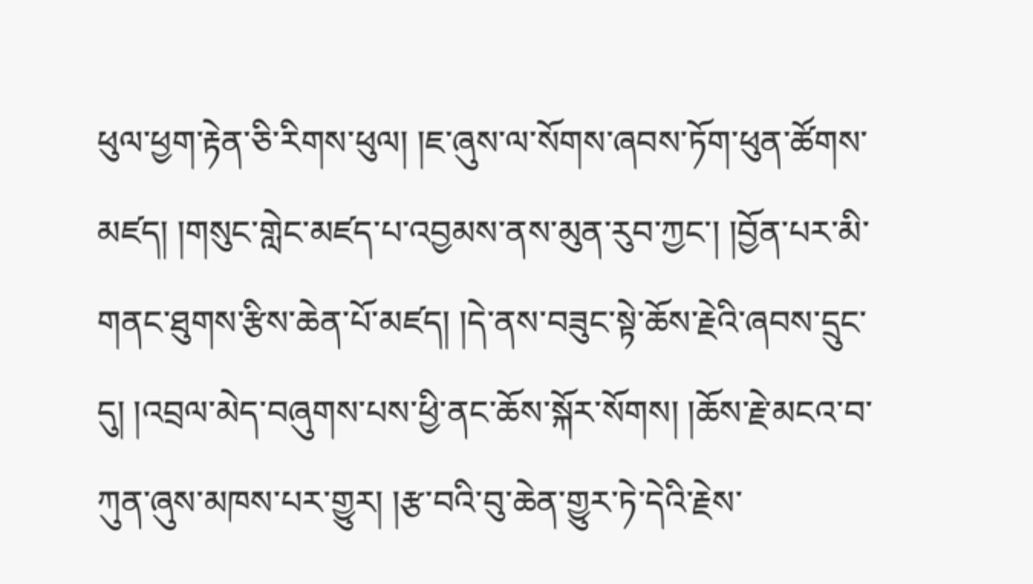ཕུལ་ཕྱག་རྟེན་ཅི་རིགས་ཕུལ། །ཇ་ཞུས་ལ་སོགས་ཞབས་ཏོག་ཕུན་ཚོགས་མཛད། །གསུང་གླེང་མཛད་པ་འབྱམས་ནས་མུན་རུབ་ཀྱང་། །བྱོན་པར་མི་གནང་ཐུགས་རྩིས་ཆེན་པོ་མཛད། །དེ་ནས་བཟུང་སྟེ་ཆོས་རྗེའི་ཞབས་དྲུང་དུ། །འབྲལ་མེད་བཞུགས་པས་ཕྱི་ནང་ཆོས་སྐོར་སོགས། །ཆོས་རྗེ་མངའ་བ་ཀུན་ཞུས་མཁས་པར་གྱུར། །རྩ་བའི་བུ་ཆེན་གྱུར་ཏེ་དེའི་རྗེས་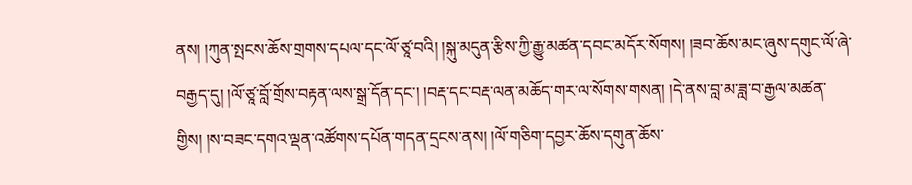ནས། །ཀུན་སྤངས་ཆོས་གྲགས་དཔལ་དང་ལོ་ཙཱ་བའི། །སྐུ་མདུན་རྩིས་ཀྱི་རྒྱུ་མཚན་དབང་མདོར་སོགས། །ཟབ་ཆོས་མང་ཞུས་དགུང་ལོ་ཞེ་བརྒྱད་དུ། །ལོ་ཙཱ་བློ་གྲོས་བརྟན་ལས་སྒྲ་དོན་དང་། །བརྡ་དང་བརྡ་ལན་མཆོད་གར་ལ་སོགས་གསན། །དེ་ནས་བླ་མ་ཟླ་བ་རྒྱལ་མཚན་གྱིས། །ས་བཟང་དགའ་ལྡན་འཚོགས་དཔོན་གདན་དྲངས་ནས། །ལོ་གཅིག་དབྱར་ཆོས་དགུན་ཆོས་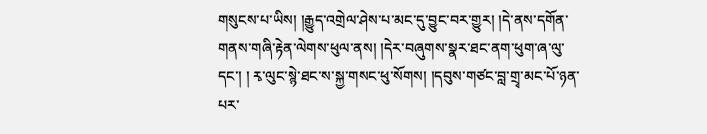གསུངས་པ་ཡིས། །རྒྱུད་འགྲེལ་ཤེས་པ་མང་དུ་བྱུང་བར་གྱུར། །དེ་ནས་དགོན་གནས་གཞི་རྟེན་ལེགས་ཕུལ་ནས། །དེར་བཞུགས་སྣར་ཐང་ནག་ཕུག་ཞ་ལུ་དང་། ། རྭ་ལུང་སྙེ་ཐང་ས་སྐྱ་གསང་ཕུ་སོགས། །དབུས་གཙང་བླ་གྲྭ་མང་པོ་ཉན་པར་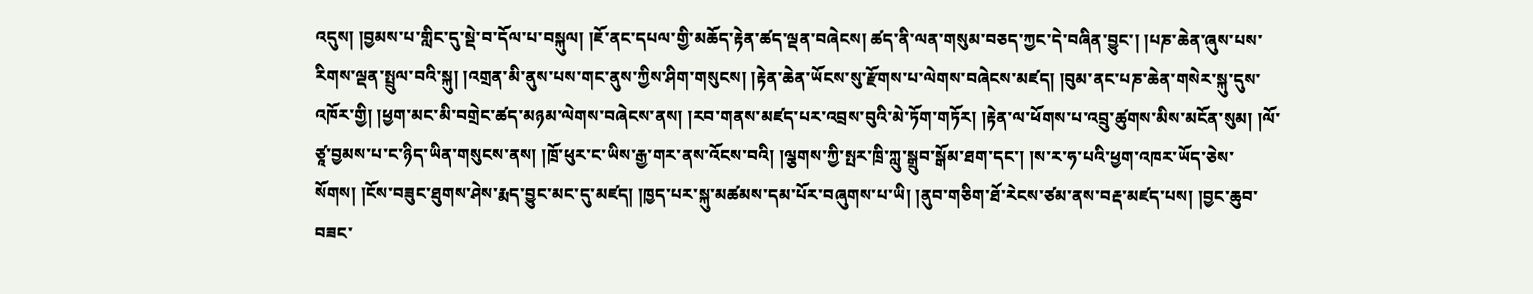འདུས། །བྱམས་པ་གླིང་དུ་སྡེ་བ་དོལ་པ་བསྐུལ། །ཇོ་ནང་དཔལ་གྱི་མཆོད་རྟེན་ཚད་ལྡན་བཞེངས། ཚད་ནི་ལན་གསུམ་བཅད་ཀྱང་དེ་བཞིན་བྱུང་། །པཎ་ཆེན་ཞུས་པས་རིགས་ལྡན་སྤྲུལ་བའི་སྐུ། །འགྲན་མི་ནུས་པས་གང་ནུས་ཀྱིས་ཤིག་གསུངས། །རྟེན་ཆེན་ཡོངས་སུ་རྫོགས་པ་ལེགས་བཞེངས་མཛད། །བུམ་ནང་པཎ་ཆེན་གསེར་སྐུ་དུས་འཁོར་གྱི། །ཕྱག་མང་མི་བགྲེང་ཚད་མཉམ་ལེགས་བཞེངས་ནས། །རབ་གནས་མཛད་པར་འབྲས་བུའི་མེ་ཏོག་གཏོར། །རྟེན་ལ་ཕོགས་པ་འབྲུ་ཚུགས་མིས་མངོན་སུམ། །ལོ་ཙཱ་བྱམས་པ་ང་ཉིད་ཡིན་གསུངས་ནས། །ཁྲོ་ཕུར་ང་ཡིས་རྒྱ་གར་ནས་འོངས་བའི། །ལྕགས་ཀྱི་སྤར་ཁྲི་ཀླུ་སྒྲུབ་སྒོམ་ཐག་དང་། །ས་ར་ཧ་པའི་ཕྱག་འཁར་ཡོད་ཅེས་སོགས། །ངོས་བཟུང་ཐུགས་ཤེས་རྨད་བྱུང་མང་དུ་མཛད། །ཁྱད་པར་སྐུ་མཚམས་དམ་པོར་བཞུགས་པ་ཡི། །ནུབ་གཅིག་ཐོ་རེངས་ཙམ་ནས་བརྡ་མཛད་པས། །བྱང་ཆུབ་བཟང་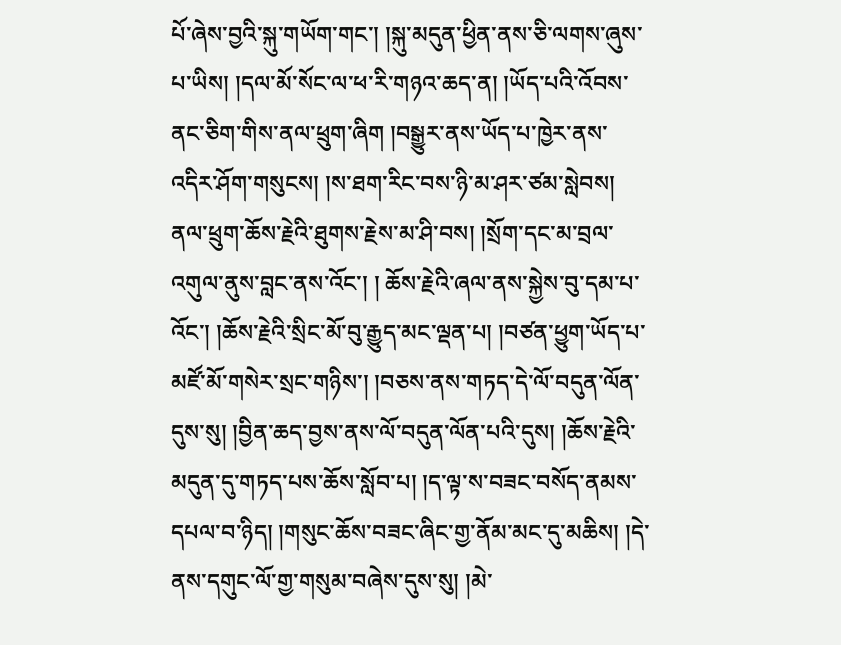པོ་ཞེས་བྱའི་སྐུ་གཡོག་གང་། །སྐུ་མདུན་ཕྱིན་ནས་ཅི་ལགས་ཞུས་པ་ཡིས། །དལ་མོ་སོང་ལ་ཕ་རི་གཉའ་ཆད་ན། །ཡོད་པའི་འོབས་ནང་ཅིག་གིས་ནལ་ཕྲུག་ཞིག །བསྒྱུར་ནས་ཡོད་པ་ཁྱེར་ནས་འདིར་ཤོག་གསུངས། །ས་ཐག་རིང་བས་ཉི་མ་ཤར་ཙམ་སླེབས། ནལ་ཕྲུག་ཆོས་རྗེའི་ཐུགས་རྗེས་མ་ཤི་བས། །སྲོག་དང་མ་བྲལ་འགུལ་ནུས་བླང་ནས་འོང་། ། ཆོས་རྗེའི་ཞལ་ནས་སྐྱེས་བུ་དམ་པ་འོང་། །ཆོས་རྗེའི་སྲིང་མོ་བུ་རྒྱུད་མང་ལྡན་པ། །བཙན་ཕྱུག་ཡོད་པ་མཛོ་མོ་གསེར་སྲང་གཉིས་། །བཅས་ནས་གཏད་དེ་ལོ་བདུན་ལོན་དུས་སུ། །བྱིན་ཆད་བྱས་ནས་ལོ་བདུན་ལོན་པའི་དུས། །ཆོས་རྗེའི་མདུན་དུ་གཏད་པས་ཆོས་སློབ་པ། །ད་ལྟ་ས་བཟང་བསོད་ནམས་དཔལ་བ་ཉིད། །གསུང་ཆོས་བཟང་ཞིང་གྱ་ནོམ་མང་དུ་མཆིས། །དེ་ནས་དགུང་ལོ་གྱ་གསུམ་བཞེས་དུས་སུ། །མེ་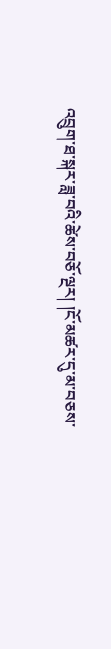འབྲུག་ཐ་སྐར་ཟླ་བའི་ཚེས་བཅོ་ལྔར། །ངོ་མཚར་དུ་མ་བཅས་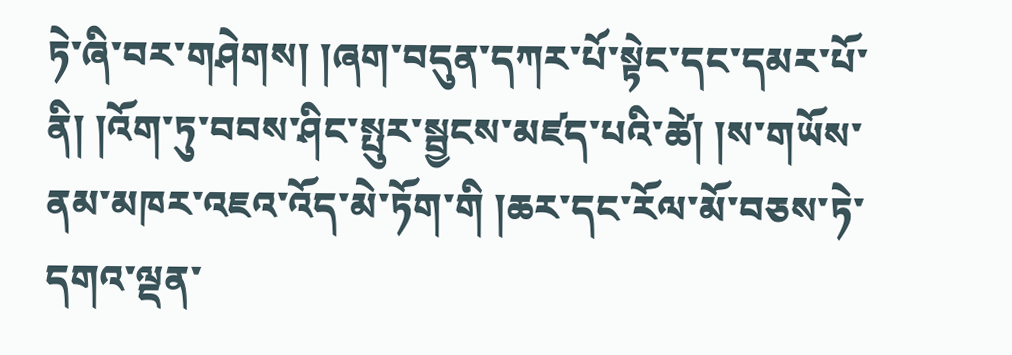ཏེ་ཞི་བར་གཤེགས། །ཞག་བདུན་དཀར་པོ་སྟེང་དང་དམར་པོ་ནི། །འོག་ཏུ་བབས་ཤིང་སྤུར་སྦྱངས་མཛད་པའི་ཚེ། །ས་གཡོས་ནམ་མཁར་འཇའ་འོད་མེ་ཏོག་གི །ཆར་དང་རོལ་མོ་བཅས་ཏེ་དགའ་ལྡན་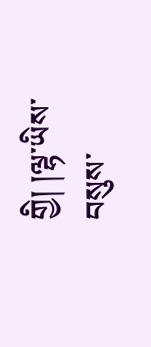གྱི། །ལྷ་ཡིས་བསུས་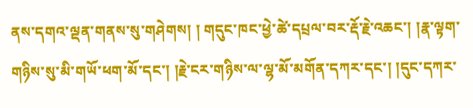ནས་དགའ་ལྡན་གནས་སུ་གཤེགས། ། གདུང་ཁང་ཕྱེ་ཚེ་དཔྲལ་བར་རྡོ་རྗེ་འཆང་། །རྣ་ལྟག་གཉིས་སུ་མི་གཡོ་ཕག་མོ་དང་། །རྗེ་ངར་གཉིས་ལ་ལྷ་མོ་མགོན་དཀར་དང་། །དུང་དཀར་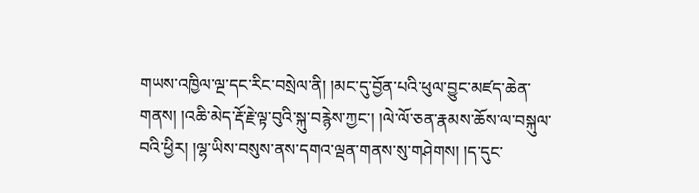གཡས་འཁྱིལ་ལྔ་དང་རིང་བསྲེལ་ནི། །མང་དུ་བྱོན་པའི་ཕུལ་བྱུང་མཛད་ཆེན་གནས། །འཆི་མེད་རྡོ་རྗེ་ལྟ་བུའི་སྐུ་བརྙེས་ཀྱང་། །ལེ་ལོ་ཅན་རྣམས་ཆོས་ལ་བསྐུལ་བའི་ཕྱིར། །ལྷ་ཡིས་བསུས་ནས་དགའ་ལྡན་གནས་སུ་གཤེགས། །ད་དུང་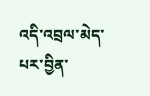འདི་འབྲལ་མེད་པར་བྱིན་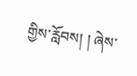གྱིས་རློབས། ། ཞེས་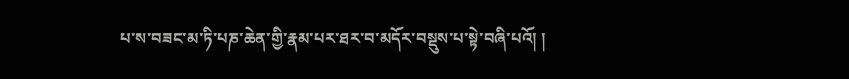པ་ས་བཟང་མ་ཏི་པཎ་ཆེན་གྱི་རྣམ་པར་ཐར་བ་མདོར་བསྡུས་པ་སྟེ་བཞི་པའོ། །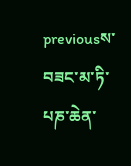previousས་བཟང་མ་ཏི་པཎ་ཆེན་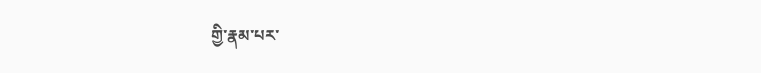གྱི་རྣམ་པར་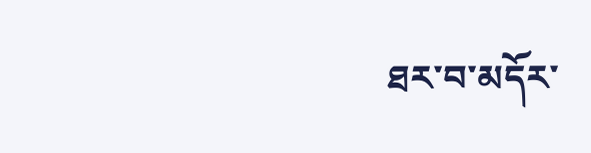ཐར་བ་མདོར་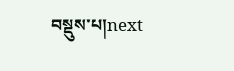བསྡུས་པ།next